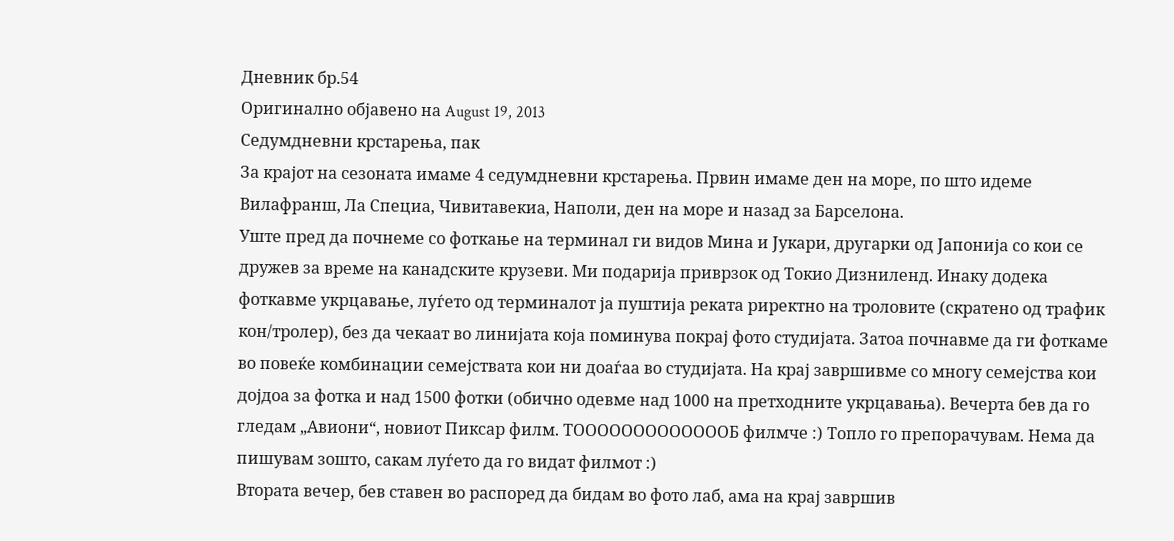Дневник бр.54
Оригинално објавено на August 19, 2013
Седумдневни крстарења, пак
За крајот на сезоната имаме 4 седумдневни крстарења. Првин имаме ден на море, по што идеме Вилафранш, Ла Специа, Чивитавекиа, Наполи, ден на море и назад за Барселона.
Уште пред да почнеме со фоткање на терминал ги видов Мина и Јукари, другарки од Јапонија со кои се дружев за време на канадските крузеви. Ми подарија приврзок од Токио Дизниленд. Инаку додека фоткавме укрцавање, луѓето од терминалот ја пуштија реката риректно на троловите (скратено од трафик кон/тролер), без да чекаат во линијата која поминува покрај фото студијата. Затоа почнавме да ги фоткаме во повеќе комбинации семејствата кои ни доаѓаа во студијата. На крај завршивме со многу семејства кои дојдоа за фотка и над 1500 фотки (обично одевме над 1000 на претходните укрцавања). Вечерта бев да го гледам „Авиони“, новиот Пиксар филм. ТОООООООООООООБ филмче :) Топло го препорачувам. Нема да пишувам зошто, сакам луѓето да го видат филмот :)
Втората вечер, бев ставен во распоред да бидам во фото лаб, ама на крај завршив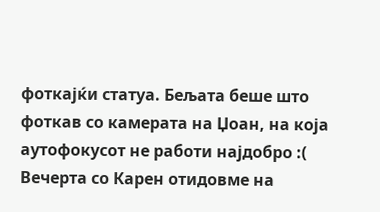фоткајќи статуа. Бељата беше што фоткав со камерата на Џоан, на која аутофокусот не работи најдобро :( Вечерта со Карен отидовме на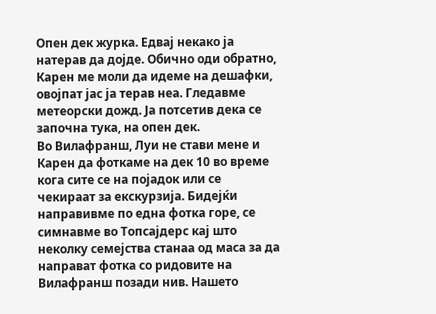Опен дек журка. Едвај некако ја натерав да дојде. Обично оди обратно, Карен ме моли да идеме на дешафки, овојпат јас ја терав неа. Гледавме метеорски дожд. Ја потсетив дека се започна тука, на опен дек.
Во Вилафранш, Луи не стави мене и Карен да фоткаме на дек 10 во време кога сите се на појадок или се чекираат за екскурзија. Бидејќи направивме по една фотка горе, се симнавме во Топсајдерс кај што неколку семејства станаа од маса за да направат фотка со ридовите на Вилафранш позади нив. Нашето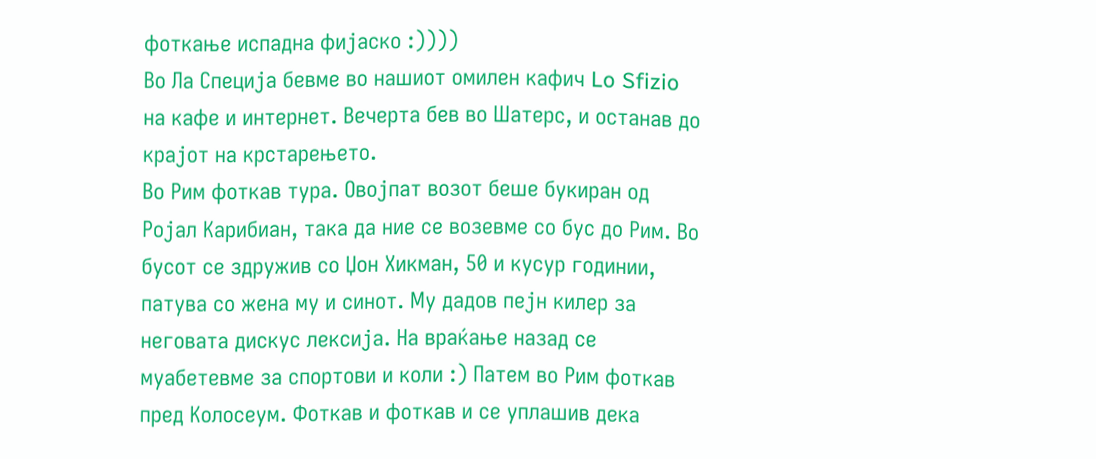фоткање испадна фијаско :))))
Во Ла Специја бевме во нашиот омилен кафич Lo Sfizio на кафе и интернет. Вечерта бев во Шатерс, и останав до крајот на крстарењето.
Во Рим фоткав тура. Овојпат возот беше букиран од Ројал Карибиан, така да ние се возевме со бус до Рим. Во бусот се здружив со Џон Хикман, 50 и кусур годинии, патува со жена му и синот. Му дадов пејн килер за неговата дискус лексија. На враќање назад се муабетевме за спортови и коли :) Патем во Рим фоткав пред Колосеум. Фоткав и фоткав и се уплашив дека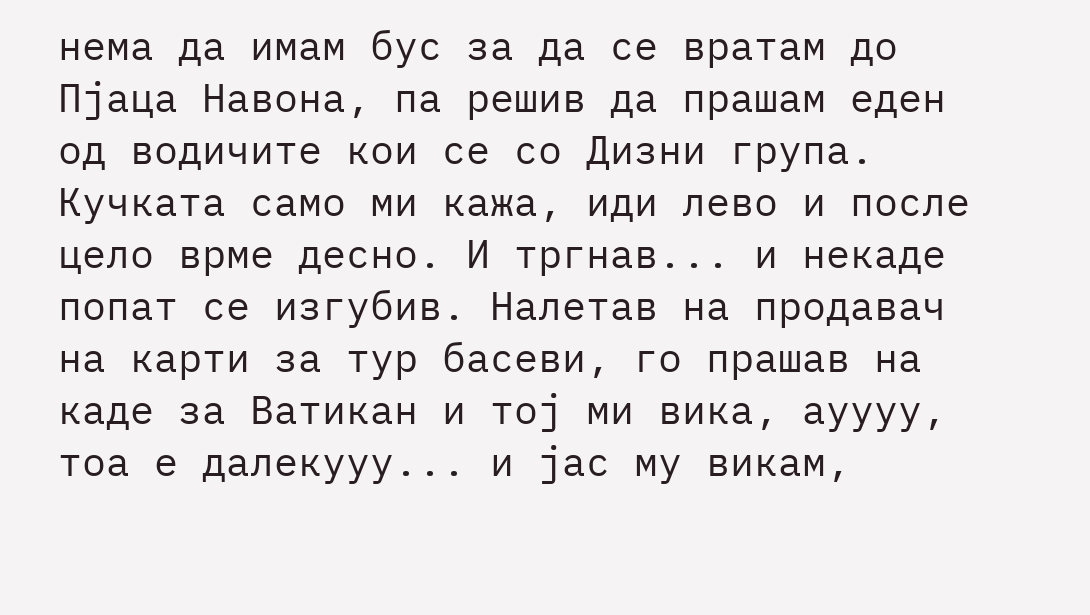нема да имам бус за да се вратам до Пјаца Навона, па решив да прашам еден од водичите кои се со Дизни група. Кучката само ми кажа, иди лево и после цело врме десно. И тргнав... и некаде попат се изгубив. Налетав на продавач на карти за тур басеви, го прашав на каде за Ватикан и тој ми вика, ауууу, тоа е далекууу... и јас му викам,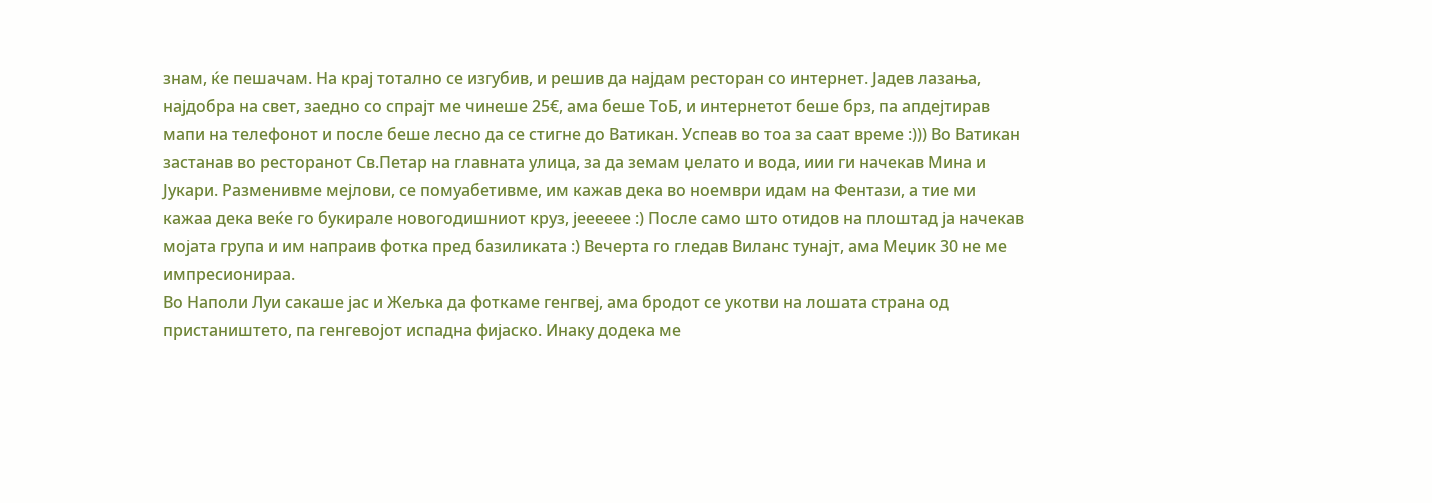знам, ќе пешачам. На крај тотално се изгубив, и решив да најдам ресторан со интернет. Јадев лазања, најдобра на свет, заедно со спрајт ме чинеше 25€, ама беше ТоБ, и интернетот беше брз, па апдејтирав мапи на телефонот и после беше лесно да се стигне до Ватикан. Успеав во тоа за саат време :))) Во Ватикан застанав во ресторанот Св.Петар на главната улица, за да земам џелато и вода, иии ги начекав Мина и Јукари. Разменивме мејлови, се помуабетивме, им кажав дека во ноември идам на Фентази, а тие ми кажаа дека веќе го букирале новогодишниот круз, јееееее :) После само што отидов на плоштад ја начекав мојата група и им напраив фотка пред базиликата :) Вечерта го гледав Виланс тунајт, ама Меџик 30 не ме импресионираа.
Во Наполи Луи сакаше јас и Жељка да фоткаме генгвеј, ама бродот се укотви на лошата страна од пристаништето, па генгевојот испадна фијаско. Инаку додека ме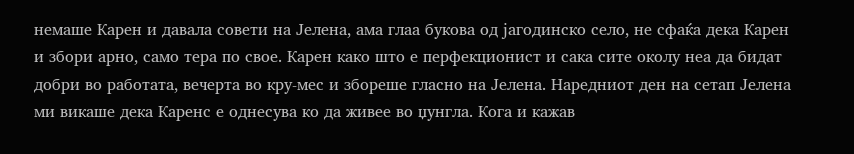немаше Карен и давала совети на Јелена, ама глаа букова од јагодинско село, не сфаќа дека Карен и збори арно, само тера по свое. Карен како што е перфекционист и сака сите околу неа да бидат добри во работата, вечерта во кру-мес и збореше гласно на Јелена. Наредниот ден на сетап Јелена ми викаше дека Каренс е однесува ко да живее во џунгла. Кога и кажав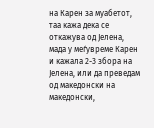на Карен за муабетот, таа кажа дека се откажува од Јелена, мада у меѓувреме Карен и кажала 2-3 збора на Јелена, или да преведам од македонски на македонски,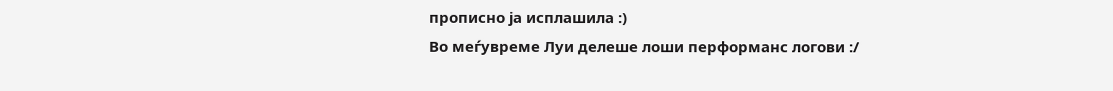прописно ја исплашила :)
Во меѓувреме Луи делеше лоши перформанс логови :/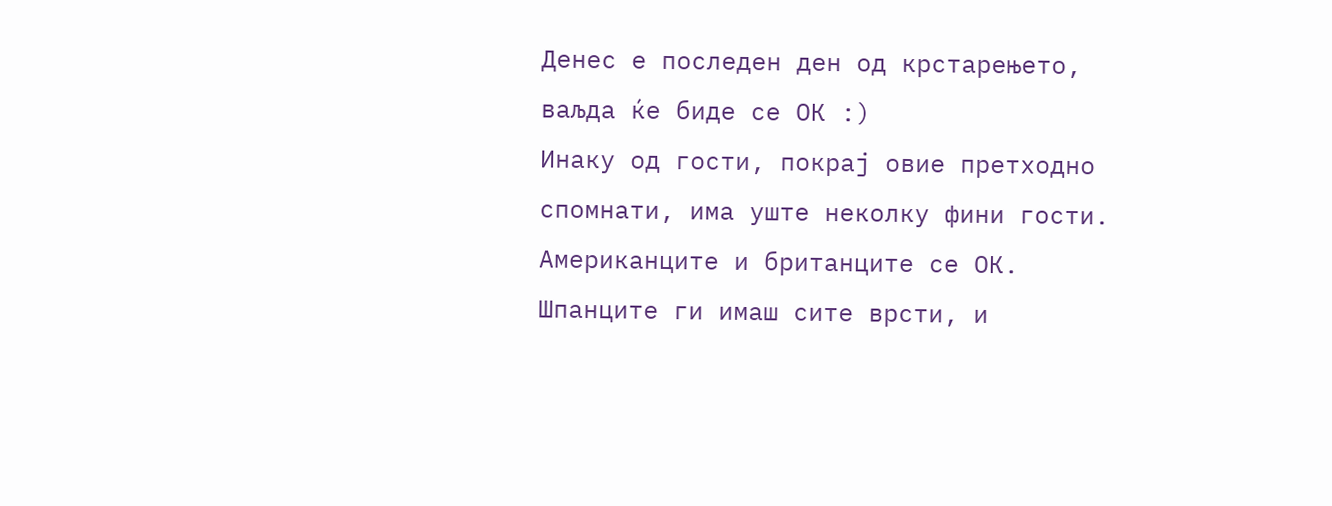Денес е последен ден од крстарењето, ваљда ќе биде се ОК :)
Инаку од гости, покрај овие претходно спомнати, има уште неколку фини гости. Американците и британците се ОК. Шпанците ги имаш сите врсти, и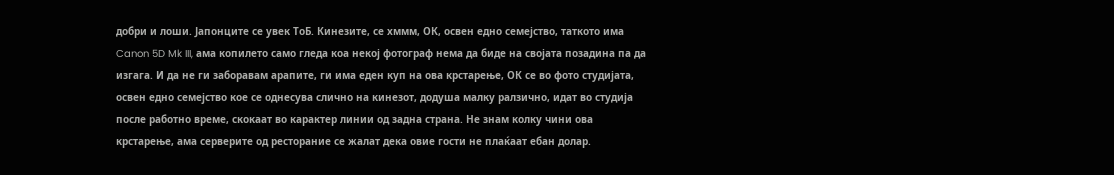добри и лоши. Јапонците се увек ТоБ. Кинезите, се хммм, ОК, освен едно семејство, таткото има Canon 5D Mk III, ама копилето само гледа коа некој фотограф нема да биде на својата позадина па да изгага. И да не ги заборавам арапите, ги има еден куп на ова крстарење, ОК се во фото студијата, освен едно семејство кое се однесува слично на кинезот, додуша малку ралзично, идат во студија после работно време, скокаат во карактер линии од задна страна. Не знам колку чини ова крстарење, ама серверите од ресторание се жалат дека овие гости не плаќаат ебан долар.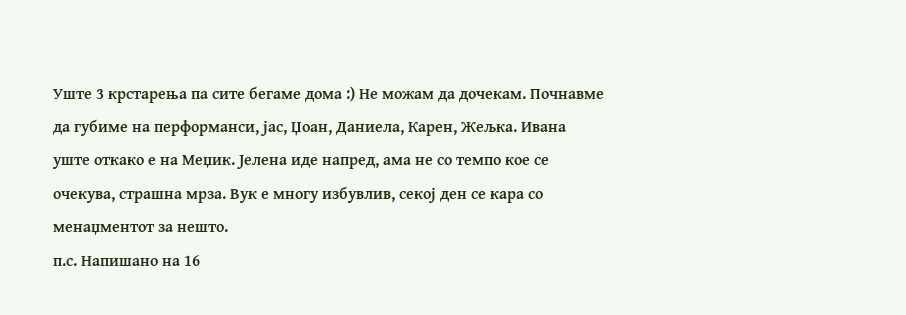Уште 3 крстарења па сите бегаме дома :) Не можам да дочекам. Почнавме да губиме на перформанси, јас, Џоан, Даниела, Карен, Жељка. Ивана уште откако е на Меџик. Јелена иде напред, ама не со темпо кое се очекува, страшна мрза. Вук е многу избувлив, секој ден се кара со менаџментот за нешто.
п.с. Напишано на 16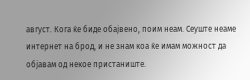август. Кога ќе биде обајвено, поим неам. Сеуште неаме интернет на брод, и не знам коа ќе имам можност да објавам од некое пристаниште.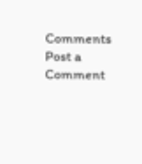Comments
Post a Comment